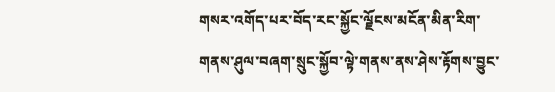གསར་འགོད་པར་བོད་རང་སྐྱོང་ལྗོངས་མངོན་མིན་རིག་གནས་ཤུལ་བཞག་སྲུང་སྐྱོབ་ལྟེ་གནས་ནས་ཤེས་རྟོགས་བྱུང་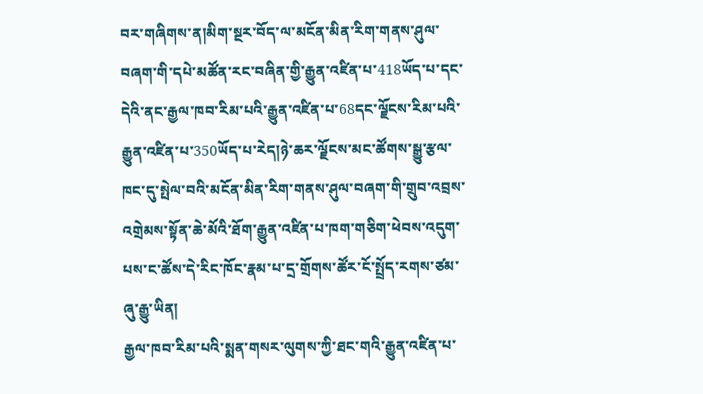བར་གཞིགས་ན།མིག་སྔར་བོད་ལ་མངོན་མིན་རིག་གནས་ཤུལ་བཞག་གི་དཔེ་མཚོན་རང་བཞིན་གྱི་རྒྱུན་འཛིན་པ་418ཡོད་པ་དང་དེའི་ནང་རྒྱལ་ཁབ་རིམ་པའི་རྒྱུན་འཛིན་པ་68དང་ལྗོངས་རིམ་པའི་རྒྱུན་འཛིན་པ་350ཡོད་པ་རེད།ཉེ་ཆར་ལྗོངས་མང་ཚོགས་སྒྱུ་རྩལ་ཁང་དུ་སྤེལ་བའི་མངོན་མིན་རིག་གནས་ཤུལ་བཞག་གི་གྲུབ་འབྲས་འགྲེམས་སྟོན་ཆེ་མོའི་ཐོག་རྒྱུན་འཛིན་པ་ཁག་གཅིག་ཕེབས་འདུག་པས་ང་ཚོས་དེ་རིང་ཁོང་རྣམ་པ་དྲ་གྲོགས་ཚོར་ངོ་སྤྲོད་རགས་ཙམ་ཞུ་རྒྱུ་ཡིན།
རྒྱལ་ཁབ་རིམ་པའི་སྨན་གསར་ལུགས་ཀྱི་ཐང་གའི་རྒྱུན་འཛིན་པ་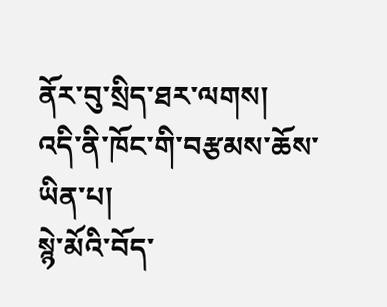ནོར་བུ་སྲིད་ཐར་ལགས།
འདི་ནི་ཁོང་གི་བརྩམས་ཆོས་ཡིན་པ།
སྙེ་མོའི་བོད་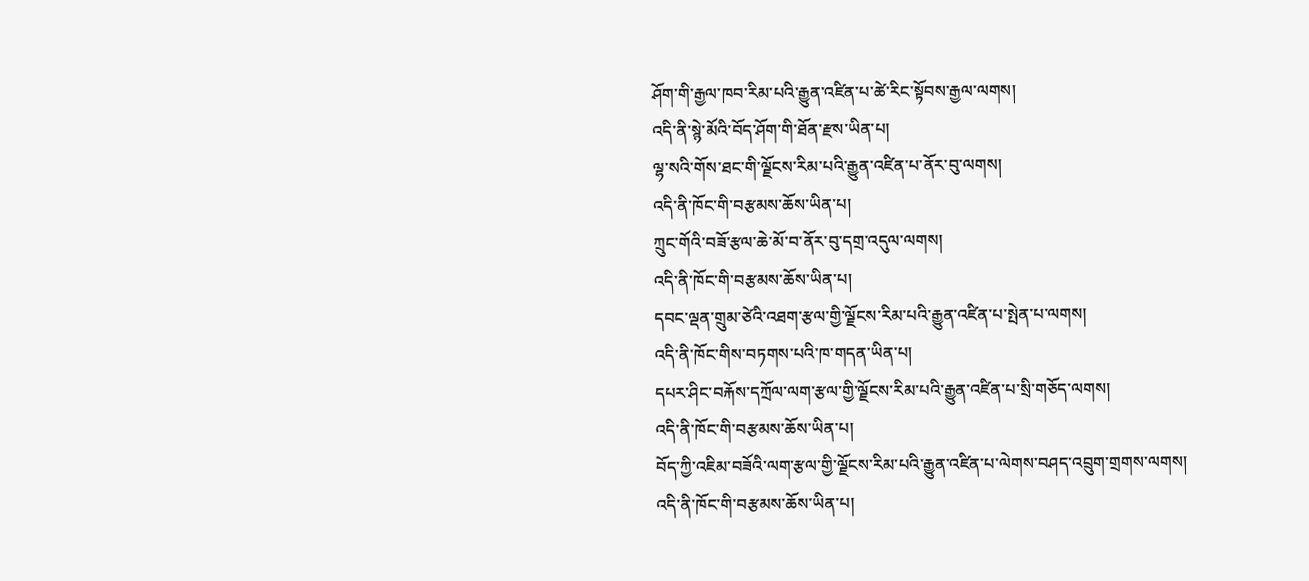ཤོག་གི་རྒྱལ་ཁབ་རིམ་པའི་རྒྱུན་འཛིན་པ་ཚེ་རིང་སྟོབས་རྒྱལ་ལགས།
འདི་ནི་སྙེ་མོའི་བོད་ཤོག་གི་ཐོན་རྫས་ཡིན་པ།
ལྷ་སའི་གོས་ཐང་གི་ལྗོངས་རིམ་པའི་རྒྱུན་འཛིན་པ་ནོར་བུ་ལགས།
འདི་ནི་ཁོང་གི་བརྩམས་ཆོས་ཡིན་པ།
ཀྲུང་གོའི་བཟོ་རྩལ་ཆེ་མོ་བ་ནོར་བུ་དགྲ་འདུལ་ལགས།
འདི་ནི་ཁོང་གི་བརྩམས་ཆོས་ཡིན་པ།
དབང་ལྡན་གྲུམ་ཙེའི་འཐག་རྩལ་གྱི་ལྗོངས་རིམ་པའི་རྒྱུན་འཛིན་པ་སྤེན་པ་ལགས།
འདི་ནི་ཁོང་གིས་བཏགས་པའི་ཁ་གདན་ཡིན་པ།
དཔར་ཤིང་བརྐོས་དཀྲོལ་ལག་རྩལ་གྱི་ལྗོངས་རིམ་པའི་རྒྱུན་འཛིན་པ་སྲི་གཅོད་ལགས།
འདི་ནི་ཁོང་གི་བརྩམས་ཆོས་ཡིན་པ།
བོད་ཀྱི་འཇིམ་བཟོའི་ལག་རྩལ་གྱི་ལྗོངས་རིམ་པའི་རྒྱུན་འཛིན་པ་ལེགས་བཤད་འབྲུག་གྲགས་ལགས།
འདི་ནི་ཁོང་གི་བརྩམས་ཆོས་ཡིན་པ།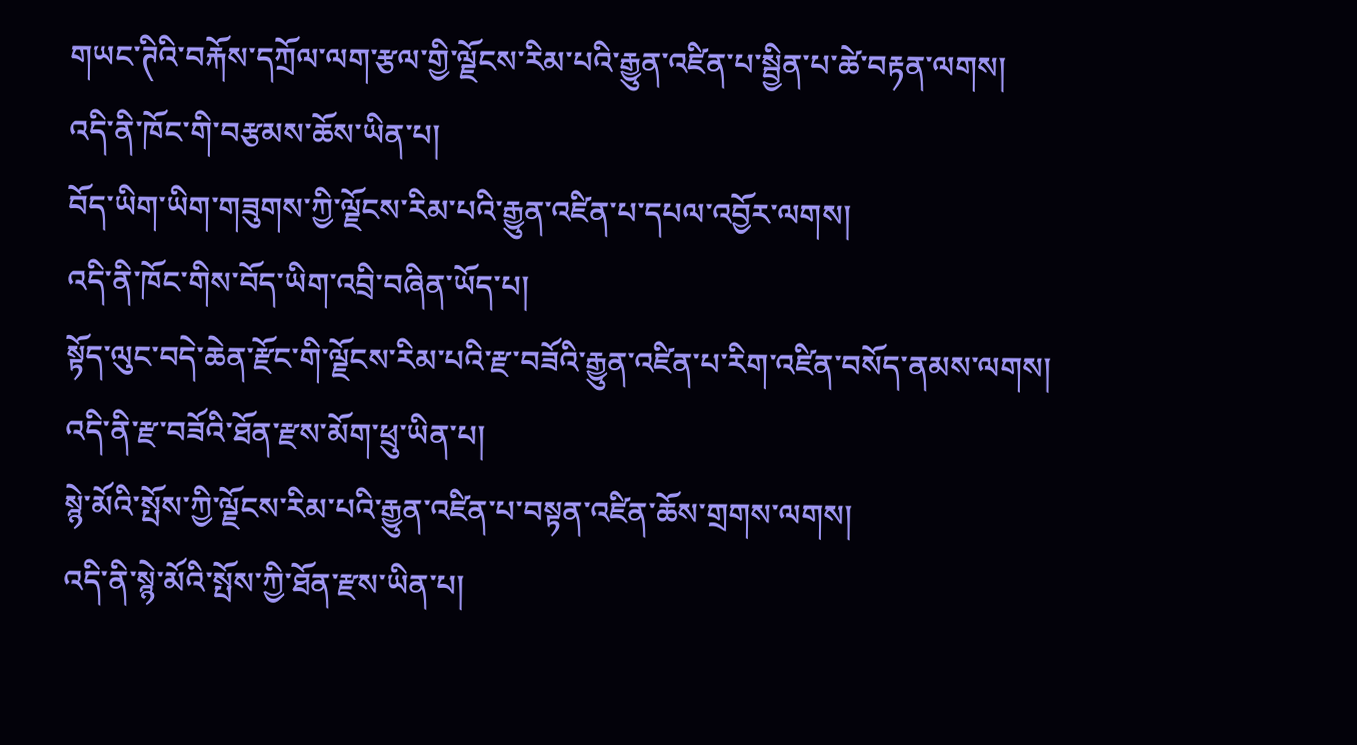གཡང་ཊིའི་བརྐོས་དཀྲོལ་ལག་རྩལ་གྱི་ལྗོངས་རིམ་པའི་རྒྱུན་འཛིན་པ་སྦྱིན་པ་ཚེ་བརྟན་ལགས།
འདི་ནི་ཁོང་གི་བརྩམས་ཆོས་ཡིན་པ།
བོད་ཡིག་ཡིག་གཟུགས་ཀྱི་ལྗོངས་རིམ་པའི་རྒྱུན་འཛིན་པ་དཔལ་འབྱོར་ལགས།
འདི་ནི་ཁོང་གིས་བོད་ཡིག་འབྲི་བཞིན་ཡོད་པ།
སྟོད་ལུང་བདེ་ཆེན་རྫོང་གི་ལྗོངས་རིམ་པའི་རྫ་བཟོའི་རྒྱུན་འཛིན་པ་རིག་འཛིན་བསོད་ནམས་ལགས།
འདི་ནི་རྫ་བཟོའི་ཐོན་རྫས་མོག་ཕྲུ་ཡིན་པ།
སྙེ་མོའི་སྤོས་ཀྱི་ལྗོངས་རིམ་པའི་རྒྱུན་འཛིན་པ་བསྟན་འཛིན་ཆོས་གྲགས་ལགས།
འདི་ནི་སྙེ་མོའི་སྤོས་ཀྱི་ཐོན་རྫས་ཡིན་པ།